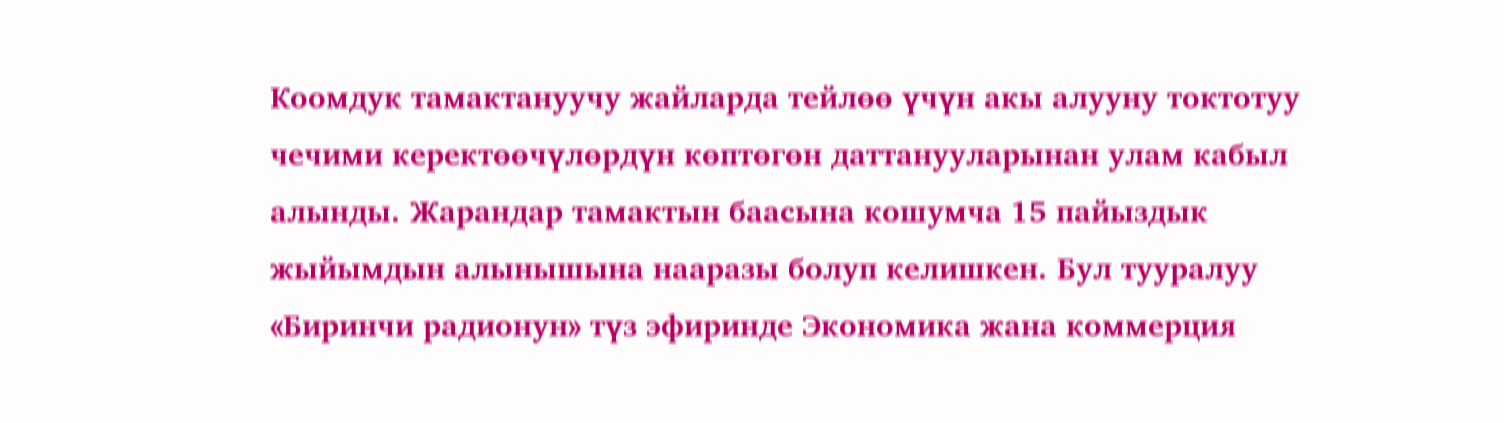Коомдук тамактануучу жайларда тейлөө үчүн акы алууну токтотуу чечими керектөөчүлөрдүн көптөгөн даттанууларынан улам кабыл алынды. Жарандар тамактын баасына кошумча 15 пайыздык жыйымдын алынышына нааразы болуп келишкен. Бул тууралуу «Биринчи радионун» түз эфиринде Экономика жана коммерция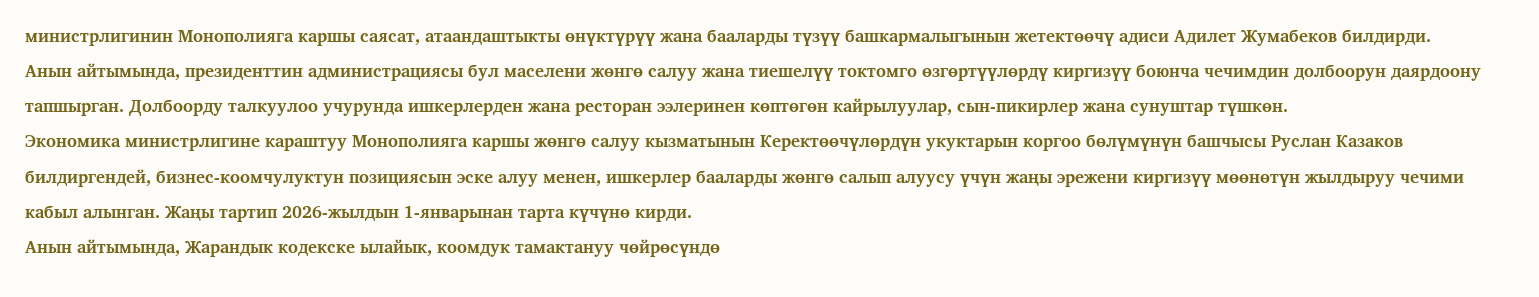министрлигинин Монополияга каршы саясат, атаандаштыкты өнүктүрүү жана бааларды түзүү башкармалыгынын жетектөөчү адиси Адилет Жумабеков билдирди.
Анын айтымында, президенттин администрациясы бул маселени жөнгө салуу жана тиешелүү токтомго өзгөртүүлөрдү киргизүү боюнча чечимдин долбоорун даярдоону тапшырган. Долбоорду талкуулоо учурунда ишкерлерден жана ресторан ээлеринен көптөгөн кайрылуулар, сын-пикирлер жана сунуштар түшкөн.
Экономика министрлигине караштуу Монополияга каршы жөнгө салуу кызматынын Керектөөчүлөрдүн укуктарын коргоо бөлүмүнүн башчысы Руслан Казаков билдиргендей, бизнес-коомчулуктун позициясын эске алуу менен, ишкерлер бааларды жөнгө салып алуусу үчүн жаңы эрежени киргизүү мөөнөтүн жылдыруу чечими кабыл алынган. Жаңы тартип 2026-жылдын 1-январынан тарта күчүнө кирди.
Анын айтымында, Жарандык кодекске ылайык, коомдук тамактануу чөйрөсүндө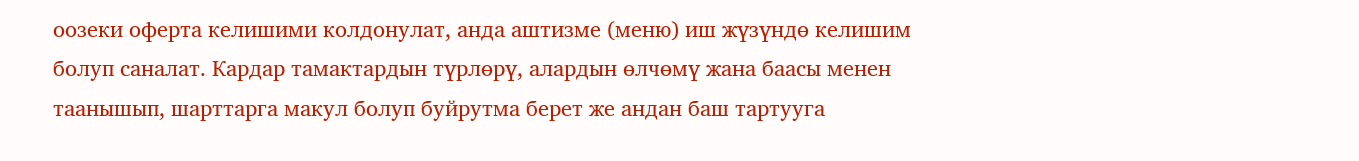оозеки оферта келишими колдонулат, анда аштизме (меню) иш жүзүндө келишим болуп саналат. Кардар тамактардын түрлөрү, алардын өлчөмү жана баасы менен таанышып, шарттарга макул болуп буйрутма берет же андан баш тартууга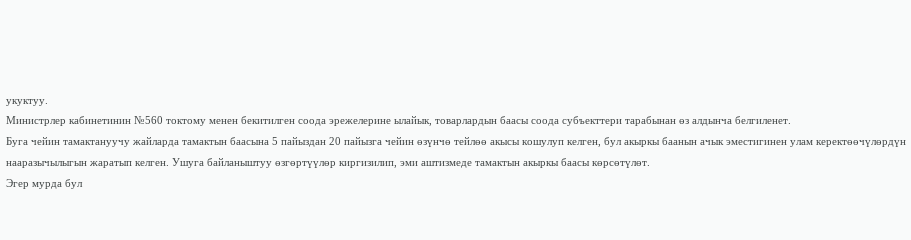укуктуу.
Министрлер кабинетинин №560 токтому менен бекитилген соода эрежелерине ылайык, товарлардын баасы соода субъекттери тарабынан өз алдынча белгиленет.
Буга чейин тамактануучу жайларда тамактын баасына 5 пайыздан 20 пайызга чейин өзүнчө тейлөө акысы кошулуп келген, бул акыркы баанын ачык эместигинен улам керектөөчүлөрдүн нааразычылыгын жаратып келген. Ушуга байланыштуу өзгөртүүлөр киргизилип, эми аштизмеде тамактын акыркы баасы көрсөтүлөт.
Эгер мурда бул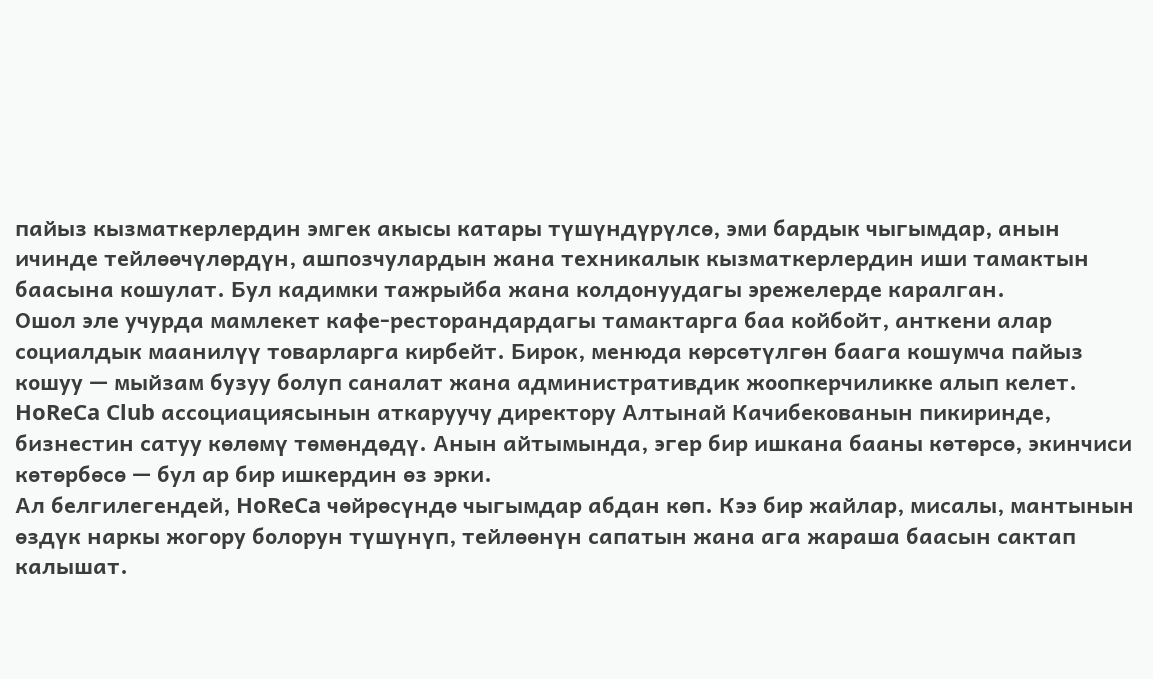пайыз кызматкерлердин эмгек акысы катары түшүндүрүлсө, эми бардык чыгымдар, анын ичинде тейлөөчүлөрдүн, ашпозчулардын жана техникалык кызматкерлердин иши тамактын баасына кошулат. Бул кадимки тажрыйба жана колдонуудагы эрежелерде каралган.
Ошол эле учурда мамлекет кафе-ресторандардагы тамактарга баа койбойт, анткени алар социалдык маанилүү товарларга кирбейт. Бирок, менюда көрсөтүлгөн баага кошумча пайыз кошуу — мыйзам бузуу болуп саналат жана административдик жоопкерчиликке алып келет.
HoReCa Club ассоциациясынын аткаруучу директору Алтынай Качибекованын пикиринде, бизнестин сатуу көлөмү төмөндөдү. Анын айтымында, эгер бир ишкана бааны көтөрсө, экинчиси көтөрбөсө — бул ар бир ишкердин өз эрки.
Ал белгилегендей, HoReCa чөйрөсүндө чыгымдар абдан көп. Кээ бир жайлар, мисалы, мантынын өздүк наркы жогору болорун түшүнүп, тейлөөнүн сапатын жана ага жараша баасын сактап калышат.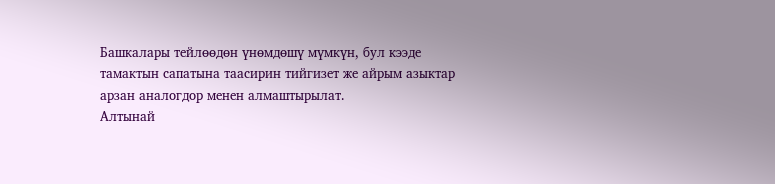Башкалары тейлөөдөн үнөмдөшү мүмкүн, бул кээде тамактын сапатына таасирин тийгизет же айрым азыктар арзан аналогдор менен алмаштырылат.
Алтынай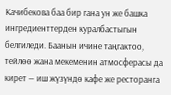Качибекова баа бир гана ун же башка ингредиенттерден куралбастыгын белгиледи. Баанын ичине таңгактоо, тейлөө жана мекеменин атмосферасы да кирет — иш жүзүндө кафе же ресторанга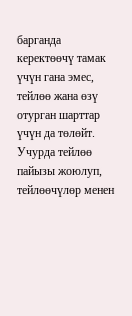барганда керектөөчү тамак үчүн гана эмес, тейлөө жана өзү отурган шарттар үчүн да төлөйт.
Учурда тейлөө пайызы жоюлуп, тейлөөчүлөр менен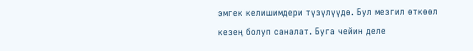эмгек келишимдери түзүлүүдө. Бул мезгил өткөөл кезең болуп саналат. Буга чейин деле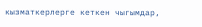кызматкерлерге кеткен чыгымдар,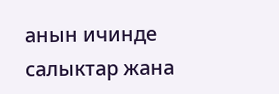анын ичинде салыктар жана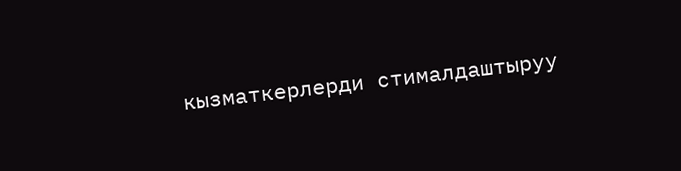кызматкерлерди стималдаштыруу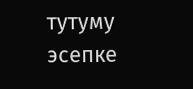тутуму эсепке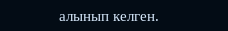алынып келген.